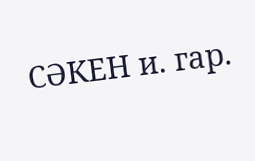СӘКЕН и. гар.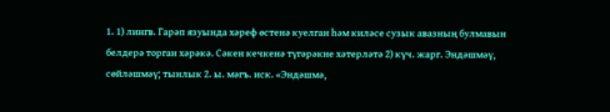1. 1) лингв. Гарәп язуында хәреф өстенә куелган һәм киләсе сузык авазның булмавын белдерә торган хәрәкә. Сәкен кечкенә түгәрәкне хәтерләтә 2) күч. жарг. Эндәшмәү, сөйләшмәү; тынлык 2. ы. мәгъ. иск. «Эндәшмә,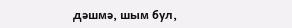дәшмә, шым бул,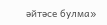әйтәсе булма»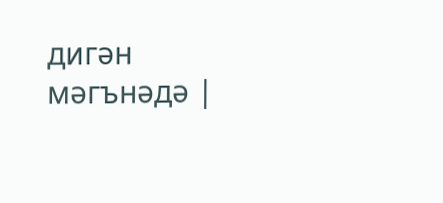дигән мәгънәдә |